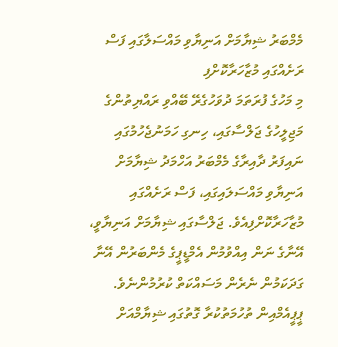މެމްބަރު ޝިޔާމަށް އަނިޔާވި މައްސަލާގައި ފަސް ރަށެއްގައި މުޒާހަރާކޮށްފި
މި މަހުގެ ފުރަތަމަ ދުވަހުގެރޭ ބޭއްވި ރައްޔިތުންގެ މަޖިލީހުގެ ޖަލްސާގައި، ހިނގި ހަމަނުޖެހުމުގައި ނައިފަރު ދާއިރާގެ މެމްބަރު އަހްމަދު ޝިޔާމަށް އަނިޔާވި މައްސަލައިގައި، ފަސް ރަށެއްގައި މުޒާހަރާކޮށްފިއެވެ. ޖަލްސާގައި ޝިޔާމަށް އަނިޔާވީ، އޭނާގެ ނަން އިއްވުމުން އެމްޑީޕީގެ މެންބަރުން އޭނާ ގަދަކަމުން ނެރެން މަސައްކަތް ކުރުމުންނެވެ. ޕީޕީއެމްއިން ތުހުމަތުކުރާ ގޮތުގައި ޝިޔާމްއަށް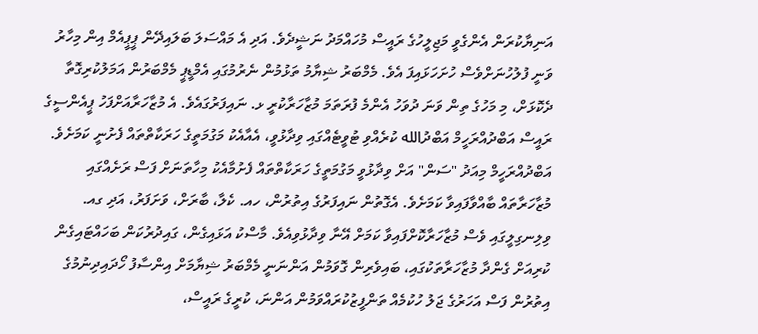އަނިޔާކުރަން އެންގެވީ މަޖިލީހުގެ ރައީސް މުހައްމަދު ނަޝީދެވެ. އަދި އެ މައްސަލަ ބަލައިދޭން ޕީޕީއެމް އިން މިހާރު ވަނީ ފުލުހުނަށްވެސް ހުށަހަޅައިފަ އެވެ. މެމްބަރު ޝިޔާމު ތަޅުމުން ނެރުމުގައި އެމްޑީޕީ މެމްބަރުން އަމަލުކުރިގޮތާ ދެކޮޅަށް، މި މަހުގެ ތިން ވަނަ ދުވަހު އެންމެ ފުރަތަމަ މުޒާހަރާކުރީ ޅ. ނައިފަރުގައެވެ. އެ މުޒާހަރާއަށްފަހު ޕީއެންސީގެ ރައީސް އަބްދުއްރަހީމް އަބްދުالله ކުރެއްވި ޓުވީޓެއްގައި ވިދާޅުވީ، އެއާއެކު މަގުމަތީގެ ހަރަކާތްތައް ފެށުނީ ކަމަށެވެ. އަބްދުއްރަހީމް މިއަދު "ސަން" އަށް ވިދާޅުވީ މަގުމަތީގެ ހަރަކާތްތައް ފެށުމާއެކު މިހާތަނަށް ފަސް ރަށެއްގައި މުޒާހަރާތައް ބާއްވާފައިވާ ކަމަށެވެ. އެގޮތުން ނައިފަރުގެ އިތުރުން، ހއ. ކެލާ، ބާރަށް، ވަށަފަރު، އަދި ގއ. ވިލިނގިލީގައި ވެސް މުޒާހަރާކޮށްފައިވާ ކަމަށް އޭނާ ވިދާޅުވިއެވެ. މާސްކު އަޅައިގެން، ގައިދުރުކަން ބަހައްޓައިގެން ކުރިއަށް ގެންދާ މުޒާހަރާތަކުގައި، ބައިވެރިން ގޮވަމުން އަންނަނީ މެމްބަރު ޝިޔާމަށް އިންސާފު ހޯދައިދިނުމުގެ އިތުރުން ފަސް އަހަރުގެ ޖަލު ހުކުމެއް ތަންފީޒުކުރައްވަމުން އަންނަ، ކުރީގެ ރައީސް،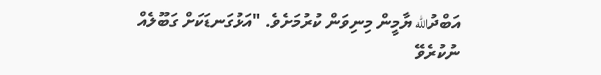އަބްދުالله ޔާމީން މިނިވަން ކުރުމަށެވެ. "އަޅުގަނޑަކަށް ގަބޫލެއް ނުކުރެވޭ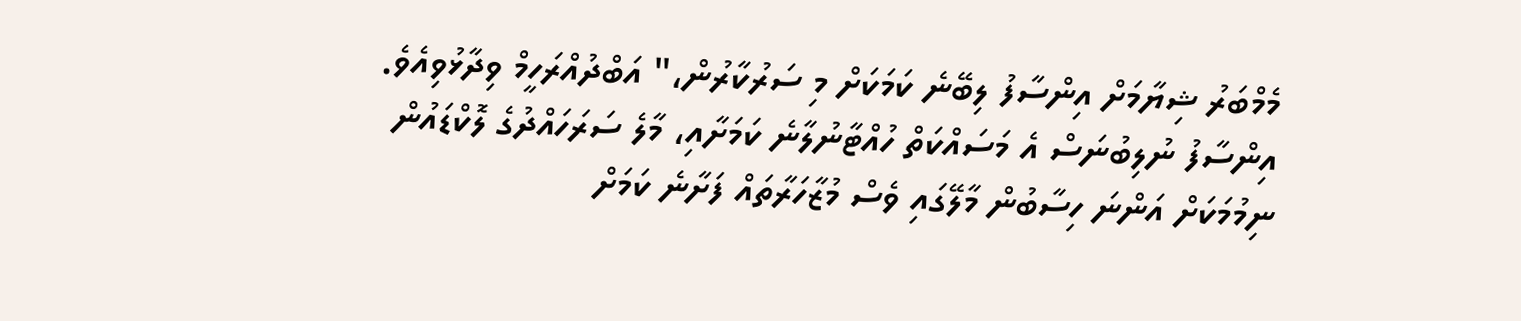މެމްބަރު ޝިޔާމަށް އިންސާފު ލިބޭނެ ކަމަކަށް މި ސަރުކާރުން،" އަބްދުއްރަހީމް ވިދާޅުވިއެވެ. އިންސާފު ނުލިބުނަސް އެ މަސައްކަތް ހުއްޓާނުލާނެ ކަމަށާއި، މާލެ ސަރަހައްދުގެ ލޮކްޑައުން ނިމުމަކަށް އަންނަ ހިސާބުން މާލޭގައި ވެސް މުޒާހަރާތައް ފަށާނެ ކަމަށް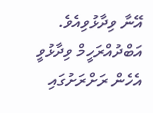އޭނާ ވިދާޅުވިއެވެ. އަބްދުއްރަހީމް ވިދާޅުވީ އެހެން ރަށްރަށުގައި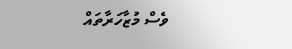ވެސް މުޒާހަރާތައް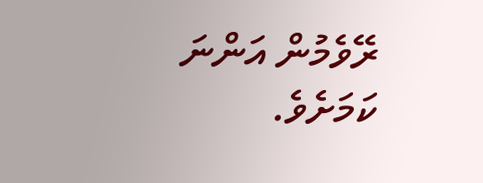ރޭވެމުން އަންނަ ކަމަށެވެ.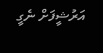އަރުޝީފަށް ނެގީ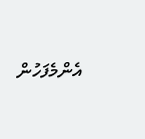އެންމެފަހުން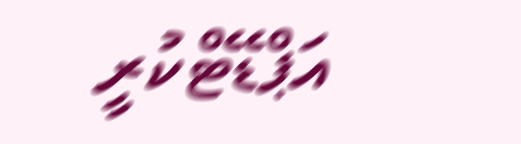އަޕްޑޭޓްކުރީ